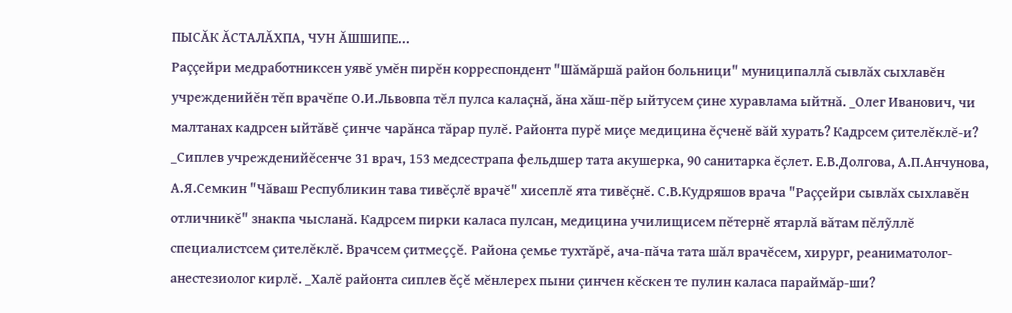ПЫСĂК ĂСТАЛĂХПА, ЧУН ĂШШИПЕ...
Раççейри медработниксен уявĕ умĕн пирĕн корреспондент "Шăмăршă район больници" муниципаллă сывлăх сыхлавĕн учрежденийĕн тĕп врачĕпе О.И.Львовпа тĕл пулса калаçнă, ăна хăш-пĕр ыйтусем çине хуравлама ыйтнă. _Олег Иванович, чи малтанах кадрсен ыйтăвĕ çинче чарăнса тăрар пулĕ. Районта пурĕ миçе медицина ĕçченĕ вăй хурать? Кадрсем çителĕклĕ-и? _Сиплев учрежденийĕсенче 31 врач, 153 медсестрапа фельдшер тата акушерка, 90 санитарка ĕçлет. Е.В.Долгова, А.П.Анчунова, А.Я.Семкин "Чăваш Республикин тава тивĕçлĕ врачĕ" хисеплĕ ята тивĕçнĕ. С.В.Кудряшов врача "Раççейри сывлăх сыхлавĕн отличникĕ" знакпа чысланă. Кадрсем пирки каласа пулсан, медицина училищисем пĕтернĕ ятарлă вăтам пĕлỹллĕ специалистсем çителĕклĕ. Врачсем çитмеççĕ. Района çемье тухтăрĕ, ача-пăча тата шăл врачĕсем, хирург, реаниматолог-анестезиолог кирлĕ. _Халĕ районта сиплев ĕçĕ мĕнлерех пыни çинчен кĕскен те пулин каласа параймăр-ши?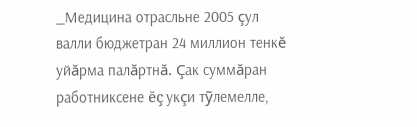_Медицина отрасльне 2005 çул валли бюджетран 24 миллион тенкĕ уйăрма палăртнă. Çак суммăран работниксене ĕç укçи тỹлемелле,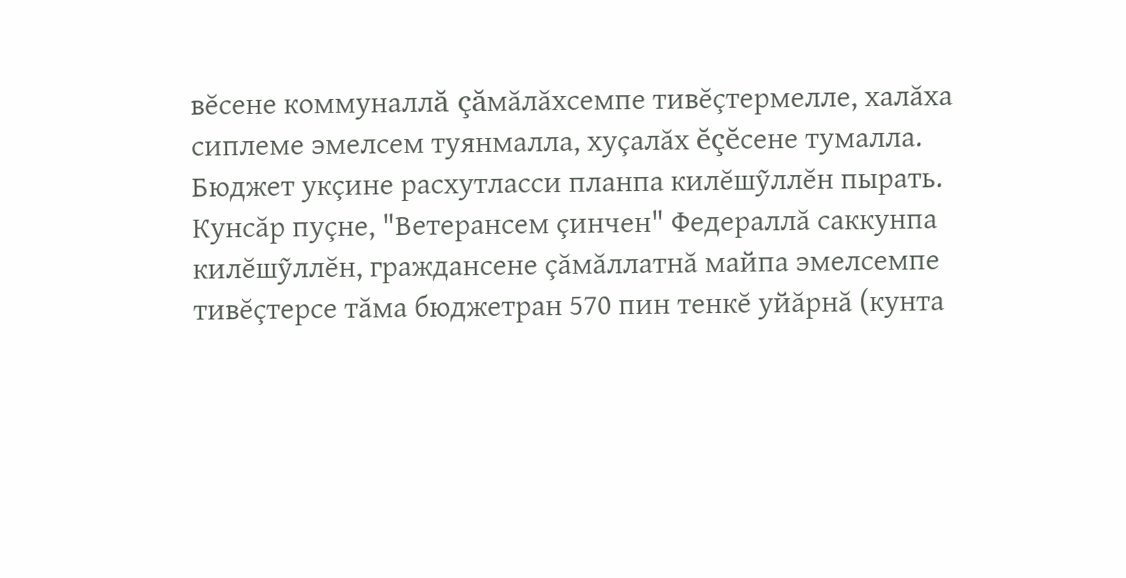вĕсене коммуналлă çăмăлăхсемпе тивĕçтермелле, халăха сиплеме эмелсем туянмалла, хуçалăх ĕçĕсене тумалла. Бюджет укçине расхутласси планпа килĕшỹллĕн пырать. Кунсăр пуçне, "Ветерансем çинчен" Федераллă саккунпа килĕшỹллĕн, граждансене çăмăллатнă майпа эмелсемпе тивĕçтерсе тăма бюджетран 570 пин тенкĕ уйăрнă (кунта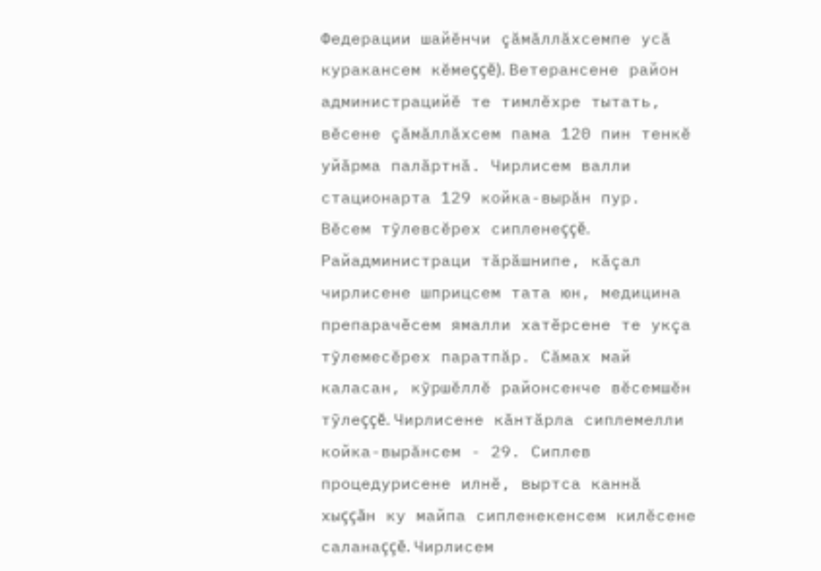Федерации шайĕнчи çăмăллăхсемпе усă куракансем кĕмеççĕ). Ветерансене район администрацийĕ те тимлĕхре тытать, вĕсене çăмăллăхсем пама 120 пин тенкĕ уйăрма палăртнă. Чирлисем валли стационарта 129 койка-вырăн пур. Вĕсем тỹлевсĕрех сипленеççĕ. Райадминистраци тăрăшнипе, кăçал чирлисене шприцсем тата юн, медицина препарачĕсем ямалли хатĕрсене те укçа тỹлемесĕрех паратпăр. Сăмах май каласан, кỹршĕллĕ районсенче вĕсемшĕн тỹлеççĕ. Чирлисене кăнтăрла сиплемелли койка-вырăнсем - 29. Сиплев процедурисене илнĕ, выртса каннă хыççăн ку майпа сипленекенсем килĕсене саланаççĕ. Чирлисем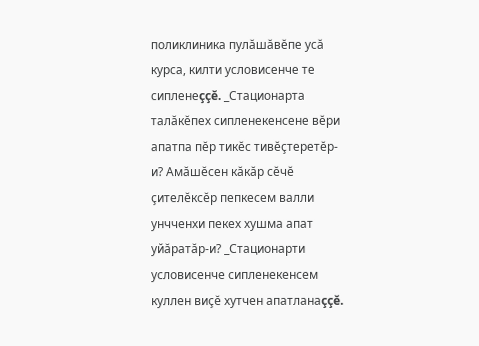поликлиника пулăшăвĕпе усă курса, килти условисенче те сипленеççĕ. _Стационарта талăкĕпех сипленекенсене вĕри апатпа пĕр тикĕс тивĕçтеретĕр-и? Амăшĕсен кăкăр сĕчĕ çителĕксĕр пепкесем валли унчченхи пекех хушма апат уйăратăр-и? _Стационарти условисенче сипленекенсем куллен виçĕ хутчен апатланаççĕ.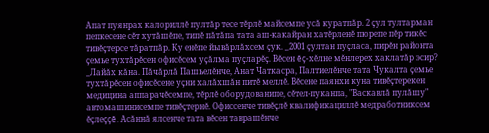Апат пуянрах калориллĕ пултăр тесе тĕрлĕ майсемпе усă куратпăр. 2 çул тултарман пепкесене сĕт хутăшĕпе, типĕ пăтăпа тата аш-какайран хатĕрленĕ пюрепе пĕр тикĕс тивĕçтерсе тăратпăр. Ку енĕпе йывăрлăхсем çук. _2001 çултан пуçласа, пирĕн районта çемье тухтăрĕсен офисĕсем уçăлма пуçларĕç. Вĕсен ĕç-хĕлне мĕнлерех хаклатăр эсир? _Лайăх кăна. Пăчăрлă Пашьелĕнче, Анат Чаткасра, Палтиелĕнче тата Чукалта çемье тухтăрĕсен офисĕсене уçни халăхшăн питĕ меллĕ. Вĕсене паянхи куна тивĕçтерекен медицина аппарачĕсемпе, тĕрлĕ оборудованипе, сĕтел-пуканпа, "Васкавлă пулăшу" автомашинисемпе тивĕçтернĕ. Офиссенче тивĕçлĕ квалификациллĕ медработниксем ĕçлеççĕ. Асăннă ялсенче тата вĕсен таврашĕнче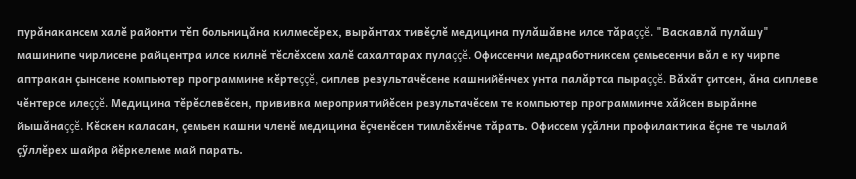пурăнакансем халĕ районти тĕп больницăна килмесĕрех, вырăнтах тивĕçлĕ медицина пулăшăвне илсе тăраççĕ. "Васкавлă пулăшу" машинипе чирлисене райцентра илсе килнĕ тĕслĕхсем халĕ сахалтарах пулаççĕ. Офиссенчи медработниксем çемьесенчи вăл е ку чирпе аптракан çынсене компьютер программине кĕртеççĕ, сиплев результачĕсене кашнийĕнчех унта палăртса пыраççĕ. Вăхăт çитсен, ăна сиплеве чĕнтерсе илеççĕ. Медицина тĕрĕслевĕсен, прививка мероприятийĕсен результачĕсем те компьютер программинче хăйсен вырăнне йышăнаççĕ. Кĕскен каласан, çемьен кашни членĕ медицина ĕçченĕсен тимлĕхĕнче тăрать. Офиссем уçăлни профилактика ĕçне те чылай çỹллĕрех шайра йĕркелеме май парать.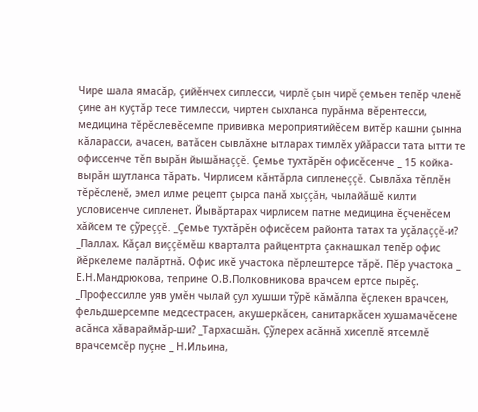Чире шала ямасăр, çийĕнчех сиплесси, чирлĕ çын чирĕ çемьен тепĕр членĕ çине ан куçтăр тесе тимлесси, чиртен сыхланса пурăнма вĕрентесси, медицина тĕрĕслевĕсемпе прививка мероприятийĕсем витĕр кашни çынна кăларасси, ачасен, ватăсен сывлăхне ытларах тимлĕх уйăрасси тата ытти те офиссенче тĕп вырăн йышăнаççĕ. Çемье тухтăрĕн офисĕсенче _ 15 койка-вырăн шутланса тăрать. Чирлисем кăнтăрла сипленеççĕ. Сывлăха тĕплĕн тĕрĕсленĕ, эмел илме рецепт çырса панă хыççăн, чылайăшĕ килти условисенче сипленет. Йывăртарах чирлисем патне медицина ĕçченĕсем хăйсем те çỹреççĕ. _Çемье тухтăрĕн офисĕсем районта татах та уçăлаççĕ-и? _Паллах. Кăçал виççĕмĕш кварталта райцентрта çакнашкал тепĕр офис йĕркелеме палăртнă. Офис икĕ участока пĕрлештерсе тăрĕ. Пĕр участока _ Е.Н.Мандрюкова, теприне О.В.Полковникова врачсем ертсе пырĕç. _Профессилле уяв умĕн чылай çул хушши тỹрĕ кăмăлпа ĕçлекен врачсен, фельдшерсемпе медсестрасен, акушеркăсен, санитаркăсен хушамачĕсене асăнса хăвараймăр-ши? _Тархасшăн. Çỹлерех асăннă хисеплĕ ятсемлĕ врачсемсĕр пуçне _ Н.Ильина,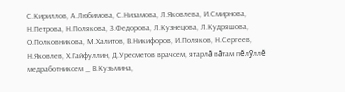С.Кириллов, А.Любимова, С.Низамова, Л.Яковлева, И.Смирнова, Н.Петрова, Н.Полякова, З.Федорова, Л.Кузнецова, Л.Кудряшова, О.Полковникова, М.Халитов, В.Никифоров, И.Поляков, Н.Сергеев, Н.Яковлев, Х.Гайфуллин, Д.Уресметов врачсем, ятарлă вăтам пĕлỹллĕ медработниксем _ В.Кузьмина,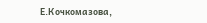Е.Кочкомазова,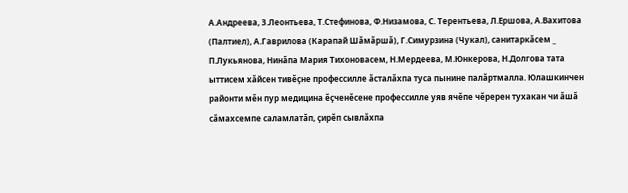А.Андреева, З.Леонтьева, Т.Стефинова, Ф.Низамова, С. Терентьева, Л.Ершова, А.Вахитова (Палтиел), А.Гаврилова (Карапай Шăмăршă), Г.Симурзина (Чукал), санитаркăсем _ П.Лукьянова, Нинăпа Мария Тихоновасем, Н.Мердеева, М.Юнкерова, Н.Долгова тата ыттисем хăйсен тивĕçне профессилле ăсталăхпа туса пынине палăртмалла. Юлашкинчен районти мĕн пур медицина ĕçченĕсене профессилле уяв ячĕпе чĕререн тухакан чи ăшă сăмахсемпе саламлатăп, çирĕп сывлăхпа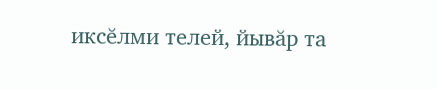иксĕлми телей, йывăр та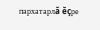пархатарлă ĕçре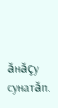ăнăçу сунатăп.